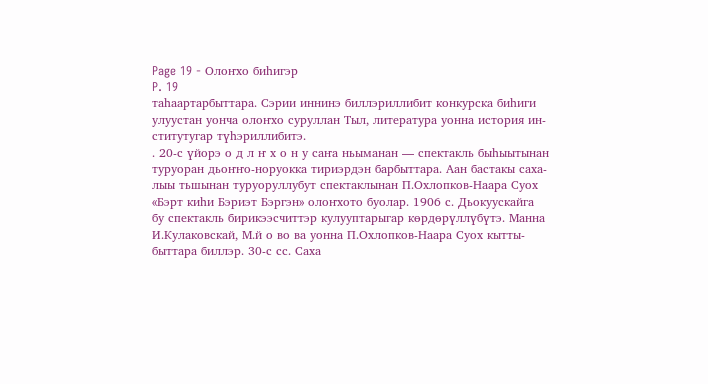Page 19 - Олоҥхо биһигэр
P. 19
таһаартарбыттара. Сэрии иннинэ биллэриллибит конкурска биһиги
улуустан уонча олоҥхо суруллан Тыл, литература уонна история ин-
ститутугар түһэриллибитэ.
. 20-с үйорэ о д л ҥ х о н у саҥа ньыманан — спектакль быһыытынан
туруоран дьоҥҥо-норуокка тириэрдэн барбыттара. Аан бастакы саха-
лыы тьшынан туруоруллубут спектаклынан П.Охлопков-Наара Суох
«Бэрт киһи Бэриэт Бэргэн» олоҥхото буолар. 1906 с. Дьокуускайга
бу спектакль бирикээсчиттэр кулууптарыгар көрдөрүллүбүтэ. Манна
И.Кулаковскай, М.й о во ва уонна П.Охлопков-Наара Суох кытты-
быттара биллэр. 30-с сс. Саха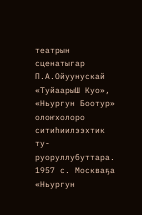театрын сценатыгар П.А.Ойуунускай
«ТуйаарыШ Куо», «Ньургун Боотур» олоҥхолоро ситиһиилээхтик ту-
руоруллубуттара. 1957 с. Москваҕа «Ньургун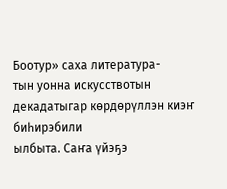Боотур» саха литература-
тын уонна искусствотын декадатыгар көрдөрүллэн киэҥ биһирэбили
ылбыта. Саҥа үйэҕэ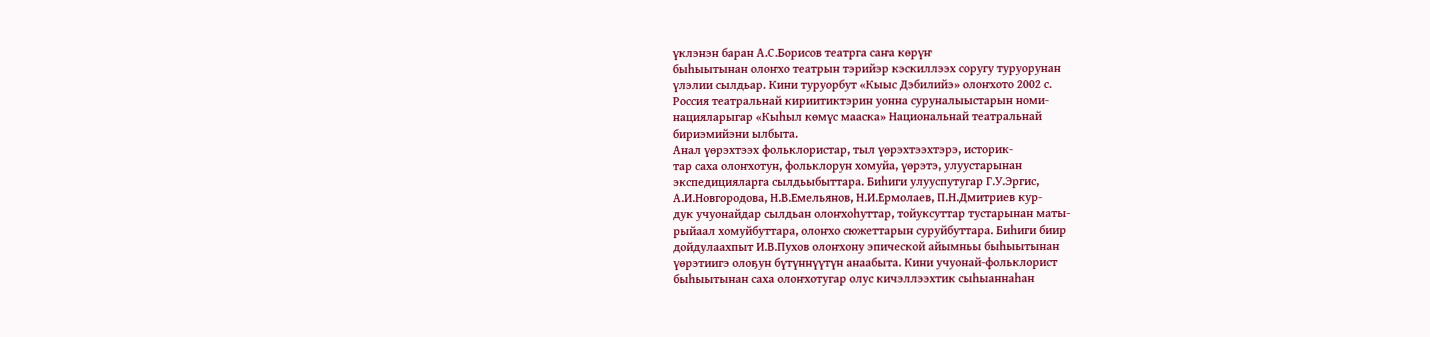үклэнэн баран А.С.Борисов театрга саҥа көрүҥ
быһыытынан олоҥхо театрын тэрийэр кэскиллээх соругу туруорунан
үлэлии сылдьар. Кини туруорбут «Кыыс Дэбилийэ» олоҥхото 2002 с.
Россия театральнай кириитиктэрин уонна суруналыыстарын номи-
нацияларыгар «Кыһыл көмүс мааска» Национальнай театральнай
бириэмийэни ылбыта.
Анал үөрэхтээх фольклористар, тыл үөрэхтээхтэрэ, историк-
тар саха олоҥхотун, фольклорун хомуйа, үөрэтэ, улуустарынан
экспедицияларга сылдьыбыттара. Биһиги улууспутугар Г.У.Эргис,
А.И.Новгородова, Н.В.Емельянов, Н.И.Ермолаев, П.Н.Дмитриев кур-
дук учуонайдар сылдьан олоҥхоһуттар, тойуксуттар тустарынан маты-
рыйаал хомуйбуттара, олоҥхо сюжеттарын суруйбуттара. Биһиги биир
дойдулаахпыт И.В.Пухов олоҥхону эпической айымньы быһыытынан
үөрэтиигэ олоҕун бүтүннүүтүн анаабыта. Кини учуонай-фольклорист
быһыытынан саха олоҥхотугар олус кичэллээхтик сыһыаннаһан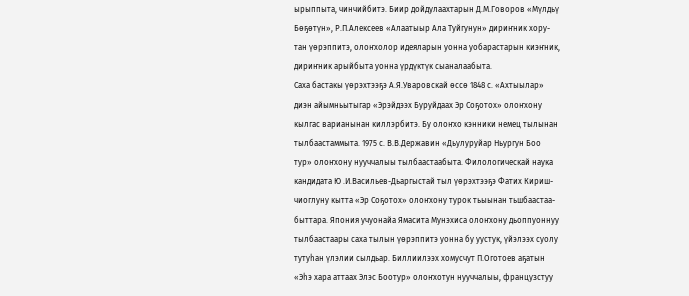ырыппыта, чинчийбитэ. Биир дойдулаахтарын Д.М.Говоров «Мүлдьү
Бөҕөтүн», Р.П.Алексеев «Алаатыыр Ала Туйгунун» дириҥник хору-
тан үөрэппитэ, олоҥхолор идеяларын уонна уобарастарын киэҥник,
дириҥник арыйбыта уонна үрдүктүк сыаналаабыта.
Саха бастакы үөрэхтээҕэ А.Я.Уваровскай өссө 1848 с. «Ахтыылар»
диэн айымньытыгар «Эрэйдээх Буруйдаах Эр Соҕотох» олоҥхону
кылгас варианынан киллэрбитэ. Бу олоҥхо кэнники немец тылынан
тылбаастаммыта. 1975 с. В.В.Державин «Дьулуруйар Ньургун Боо
тур» олоҥхону нууччалыы тылбаастаабыта. Филологическай наука
кандидата Ю .И.Васильев-Дьаргыстай тыл үөрэхтээҕэ Фатих Кириш-
чиоглуну кытта «Эр Соҕотох» олоҥхону турок тьыынан тьшбаастаа-
быттара. Япония учуонайа Ямасита Мунэхиса олоҥхону дьоппуоннуу
тылбаастаары саха тылын үөрэппитэ уонна бу уустук, үйэлээх суолу
тутуһан үлэлии сылдьар. Биллиилээх хомусчут П.Оготоев аҕатын
«Эһэ хара аттаах Элэс Боотур» олоҥхотун нууччалыы, французстуу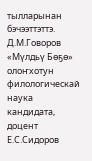тылларынан бэчээттэттэ. Д.М.Говоров «Мүлдьү Бөҕө» олоҥхотун
филологическай наука кандидата, доцент Е.С.Сидоров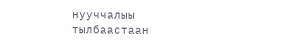нууччалыы
тылбаастаан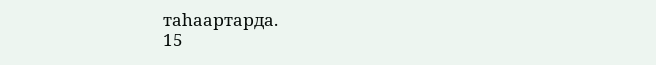таһаартарда.
15